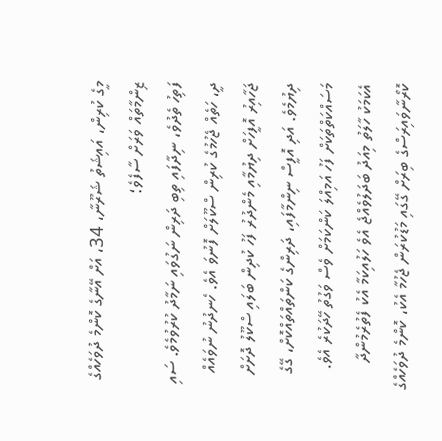މީގެ ކުރިން، އައިޝަތު ޝަރޫނާ، 34، އަށް އޭނާގެ ކޮންމެ ދުވަހެއްގެ ޒިންމާތައް ވަރަށް ސާފެވެ؛
ފަތިހު ތެދުވެ، ނިދާފައި ތިބި ދަރިން ނަގުވައި ނަމާދު ކުރުވުމެވެ. ސައި ދީ، ހަތެއް ޖެހުމުގެ ކުރިން ސްކޫލަށް ފޮނުވަ އެވެ. ހެނދުނު ނުވައެއް ޖަހާއިރު އޮފީހަށް ދިޔުމާއި މެންދުރު ފަހު ކުދިން ބަލައި ސްކޫލު ދޮށަށް ދިޔުމެވެ. އަދި އޮފީސް ނިންމާފައި، ދަރިންގެ ކަންތައްތައްކޮށް، ގޭގެ މަސައްކަތްތަކަށް ފަހު އަމިއްލަ ކަންކަމަށް ވެސް ވަގުތު ހޭދަކުރެ އެވެ.
އެކަމަކު ހާލަތު މިއަދު ބަދަލުވެއްޖެ އެވެ ހަލުއިކަމާ އެކު ފެތުރެމުންދާ ކޮރޯނާވައިރަސްގެ ބިރަށް ގޭގައި މަޑުކުރަން ޖެހުމާ އެކު، ކޮންމެ ދުވަހެއްގެ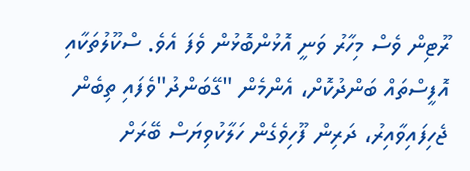ރޫޓިން ވެސް މިހާރު ވަނީ އޮޅުންބޮޅުން ވެފަ އެވެ. ސްކޫލުތަކާއި އޮފީސްތައް ބަންދުކޮށް، އެންމެން "ގޭބަންދު"ވެފައި ތިބެން ޖެހިފައިވާއިރު، ދަރިން ފޫހިވެގެން ހަލާކުވިޔަސް ބޭރަށް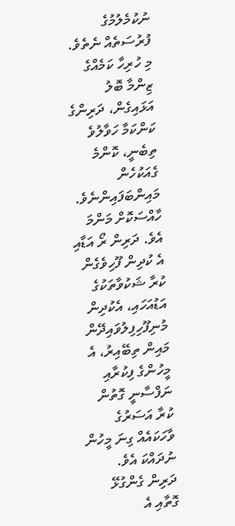ނުކުމެލުމުގެ ފުރުސަތެއް ނެތެވެ. މި ހުރިހާ ކަމެއްގެ ޒިންމާ ބޮލު އަޅައިގެން، ދަރިންގެ ކަންކަމާ ހަވާލުވެ ތިބެނީ، ކޮންމެ ގެއަކުހެން މައިންބަފައިންނެވެ. ހާއްސަކޮށް މަންމަ އެވެ. ދަރިން ރޯ އަޑާއި އެ ކުދިން ފޫހިވެގެން ކުރާ ޝަކުވާތަކުގެ އަޑުއަހައި، އެކުދިން މުނިފޫހިފިލުވައިދޭން މައިން ތިބޭއިރު، އެ މީހުންގެ ފިކުރާއި ނަފްސާނީ ގޮތުން ކުރާ އަސަރުގެ ވާހަކައެއް ގިނަ މީހުން ނުދައްކަ އެވެ.
ދަރިން ގެންގުޅޭ ގޮތާއި އެ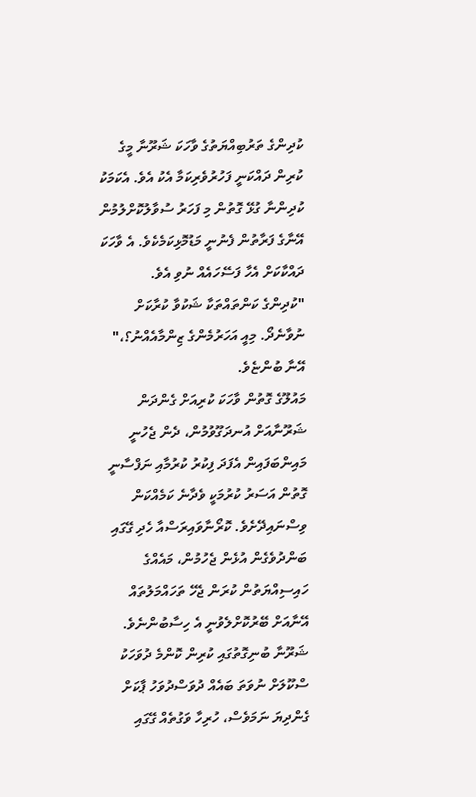ކުދިންގެ ތަރުބިއްޔަތުގެ ވާހަކަ ޝަރޫނާ މީގެ ކުރިން ދައްކަނީ ފަހުރުވެރިކަމާ އެކު އެވެ. އެކަމަކު ކުދިންނާ ގުޅޭ ގޮތުން މި ފަހަރު ސުވާލުކޮށްލުމުން އޭނާގެ ފަރާތުން ފެނުނީ މަޑުމޮޅިކަމެކެވެ. އެ ވާހަކަ ދައްކާކަށް އެހާ ފަސޭހައެއް ނުވި އެވެ.
"ކުދިންގެ ކަންތައްތަކާ ޝަކުވާ ކުރާކަށް ނުވާނެދޯ. މިއީ އަހަރުމެންގެ ޒިންމާއެއްނު؟،" އޭނާ ބުންޏެވެ.
މައުލޫގެ ގޮތުން ވާހަކަ ކުރިއަށް ގެންދަން ޝަރޫނާއަށް އުނދަގޫވުމުން، ދެން ޖެހުނީ މައިންބަފައިން އެފަދަ ފިކުރު ކުރުމާއި ނަފްސާނީ ގޮތުން އަސަރު ކުރުމަކީ ވެދާނެ ކަމެއްކަން ވިސްނައިދޭށެވެ. ކޮރޯނާވައިރަސްއާ ހެދި ގޭގައި ބަންދުވެގެން އުޅެން ޖެހުމުން، މައެއްގެ ހައިސިއްޔަތުން ކުރަން ޖެހޭ ތަހައްމަލުތައް އޭނާއަށް ބޭރުކޮށްލެވުނީ އެ ހިސާބުންނެވެ.
ޝަރޫނާ ބުނިގޮތުގައި ކުރިން ކޮންމެ ދުވަހަކު ސްކޫލަށް ނުވަތަ ބައެއް ދުވަސްދުވަހު ޕާކަށް ގެންދިޔަ ނަމަވެސް، ހުރިހާ ވަގުތެއް ގޭގައި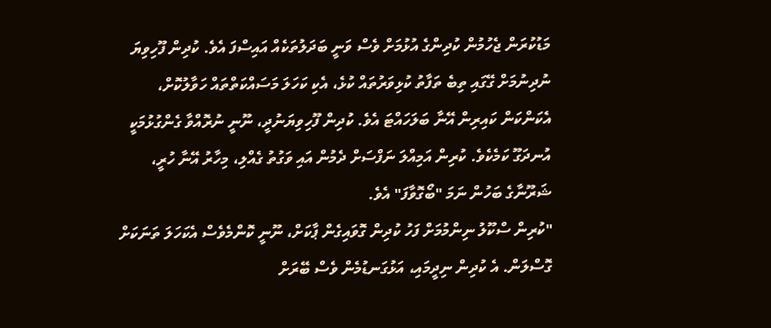މަޑުކުރަން ޖެހުމުން ކުދިންގެ އުޅުމަށް ވެސް ވަނީ ބަދަލުތަކެއް އައިސްފަ އެވެ. ކުދިން ފޫހިވިޔަ ނުދިނުމަށް ގޭގައި ތިބެ ތަފާތު ކުޅިވަރުތައް ކުޅެ، އެކި ކަހަލަ މަސައްކަތްތައް ހަވާލުކޮށް، އެކަންކަން ކައިރިން އޭނާ ބަލަހައްޓަ އެވެ. ކުދިން ފޫހިވިޔަނުދީ، ނޫނީ ނުރޮއްވާ ގެންގުޅުމަކީ އުނދަގޫ ކަމެކެވެ. ކުރިން އަމިއްލަ ނަފްސަށް ދެމުން އައި ވަގުތު ގެއްލި، މިހާރު އޭނާ ހުރީ، ޝަރޫނާގެ ބަހުން ނަމަ "ބޯގޮވާފަ" އެވެ.
"ކުރިން ސްކޫލު ނިންމުމަށް ފަހު ކުދިން ގޮވައިގެން ޕާކަށް، ނޫނީ ކޮންމެވެސް އެކަހަލަ ތަނަކަށް ގޮސްލަން. އެ ކުދިން ނިދީމައި، އަޅުގަނޑުމެން ވެސް ބޭރަށް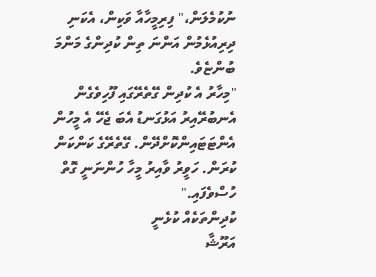ނުކުމެލަން،" ފިރިމީހާއާ ވަކިން، އެކަނި ދިރިއުޅެމުން އަންނަ ތިން ކުދިންގެ މަންމަ ބުންޏެވެ.
"މިހާރު އެ ކުދިން ގޭތެރޭގައި ފޫހިވެގެން އެނބުރޭއިރު އަޅުގަނޑު އެބަ ޖެހޭ އެ މީހުން އެންޓަޓައިންކޮށްދޭން. ގޭތެރޭގެ ކަންކަން ކުރަން. ހަވީރު ވާއިރު މީހާ ހުންނަނީ ގޮތް ހުސްވެފައި."
ކުދިންތަކެއް ކުޅެނީ
އަރޫޝާ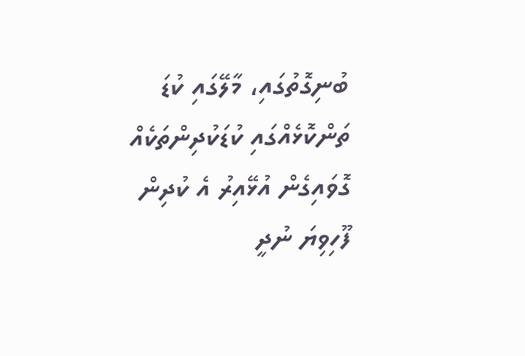ބުނިގޮތުގައި، މާލޭގައި ކުޑަ ތަންކޮޅެއްގައި ކުޑަކުދިންތަކެއް ގޮވައިގެން އުޅޭއިރު އެ ކުދިން ފޫހިވިޔަ ނުދީ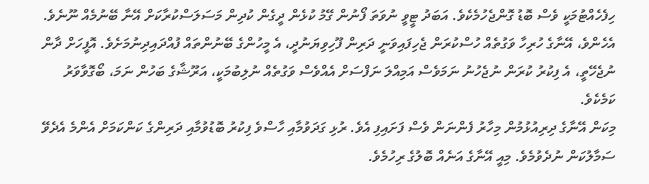ހިފެހެއްޓުމަކީ ވެސް ބޮޑު ގޮންޖެހުމެކެވެ. އަބަދު ޓީވީ ނުވަތަ ފޯނުން ގޭމު ކުޅެން ދީގެން ކުދިން މަސަލަސްކުރާކަށް އޭނާ ބޭނުމެއް ނޫނެވެ. އެހެންވެ، އޭނާގެ ހުރިހާ ވަގުތެއް ހުސްކުރަން ޖެހިފައިވަނީ ދަރިން ފޫހިވިޔަނުދީ، އެ މީހުންގެ ބޭނުންތައް ފުއްދައިދިނުމަށެވެ. އޮފީހަށް ދާން ނުޖެހޭތީ، އެ ފިކުރު ކުރަން ނުޖެހުނު ނަމަވެސް އަމިއްލަ ނަފްސަށް އެއްވެސް ވަގުތެއް ނުލިބުމަކީ، އަރޫޝާގެ ބަހުން ނަމަ، ބޯގޮވާވަރު ކަމެކެވެ.
މިކަން އޭނާގެ ދިރިއުޅުމުން މިހާރު ފެންނަން ވެސް ފަށައިފި އެވެ. ރުޅި ގަދަވުމާއި ހާސްވެ ފިކުރު ބޮޑުވުމާއި ދަރިންގެ ކަންކަމަށް އެންމެ އެދެވޭ ސަމާލުކަން ނުދެވުމެވެ. މިއީ އޭނާގެ އަނެއް ބޮލުގެ ރިހުމެވެ.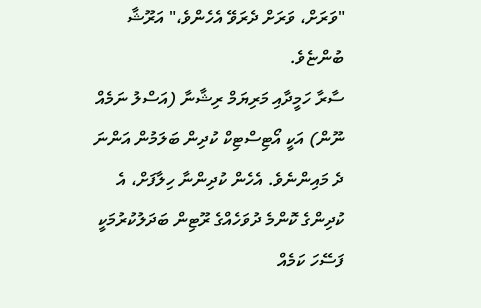"ވަރަށް، ވަރަށް ދެރަވޭ އެހެންވެ،" އަރޫޝާ ބުންޏެވެ.
ސާރާ ހަމީދާއި މަރިޔަމް ރިޝާނާ (އަސްލު ނަމެއް ނޫން) އަކީ އޯޓިސްޓިކް ކުދިން ބަލަމުން އަންނަ ދެ މައިންނެވެ. އެހެން ކުދިންނާ ހިލާފަށް، އެ ކުދިންގެ ކޮންމެ ދުވަހެއްގެ ރޫޓިން ބަދަލުކުރުމަކީ ފަސޭހަ ކަމެއް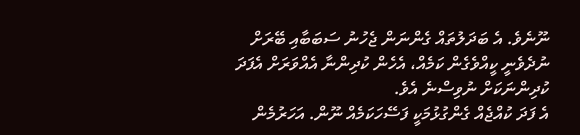ނޫނެވެ. އެ ބަދަލުތައް ގެންނަން ޖެހުނު ސަބަބާއި ބޭރަށް ނުދެވެނީ ކީއްވެގެން ކަމެއް، އެހެން ކުދިންނާ އެއްވަރަށް އެފަދަ ކުދިންނަކަށް ނުވިސްނެ އެވެ.
އެ ފަދަ ކުއްޖެއް ގެންގުޅުމަކީ ފަސޭހަކަމެއް ނޫން. އަހަރުމެން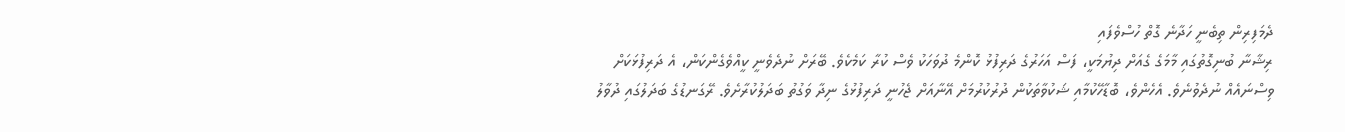ދެމަފިރިން ތިބެނީ ހަދާނެ ގޮތް ހުސްވެފައި
ރިޝާނާ ބުނިގޮތުގައި މާމަގެ ގެއަށް ދިޔުމަކީ، ފަސް އަހަރުގެ ދަރިފުޅު ކޮންމެ ދުވަހަކު ވެސް ކުރާ ކަމެކެވެ. ބޭރަށް ނުދެވެނީ ކީއްވެގެންކަން، އެ ދަރިފުޅަކަށް ވިސްނައެއް ނުދެވުނެވެ. އެހެންވެ، ބޮޑާހޭކުމާއި ޝަކުވާތަކުން ދުރުކުރުމަށް އޭނާއަށް ޖެހުނީ ދަރިފުޅުގެ ނިދާ ވަގުތު ބަދަލުކުރާށެވެ. ރޭގަނޑުގެ ބަދަލުގައި ދުވާލު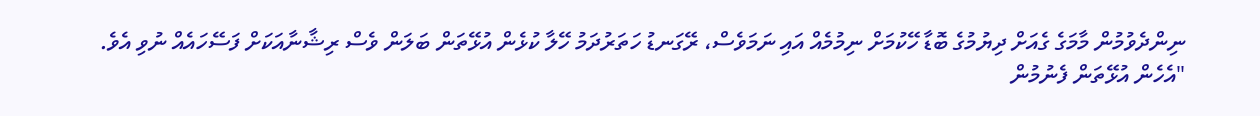ނިންދެވުމުން މާމަގެ ގެއަށް ދިޔުމުގެ ބޮޑާ ހޭކުމަށް ނިމުމެއް އައި ނަމަވެސް، ރޭގަނޑު ހަތަރުދަމު ހޭލާ ކުޅެން އުޅޭތަން ބަލަން ވެސް ރިޝާނާއަކަށް ފަސޭހައެއް ނުވި އެވެ.
"އެހެން އުޅޭތަން ފެނުމުން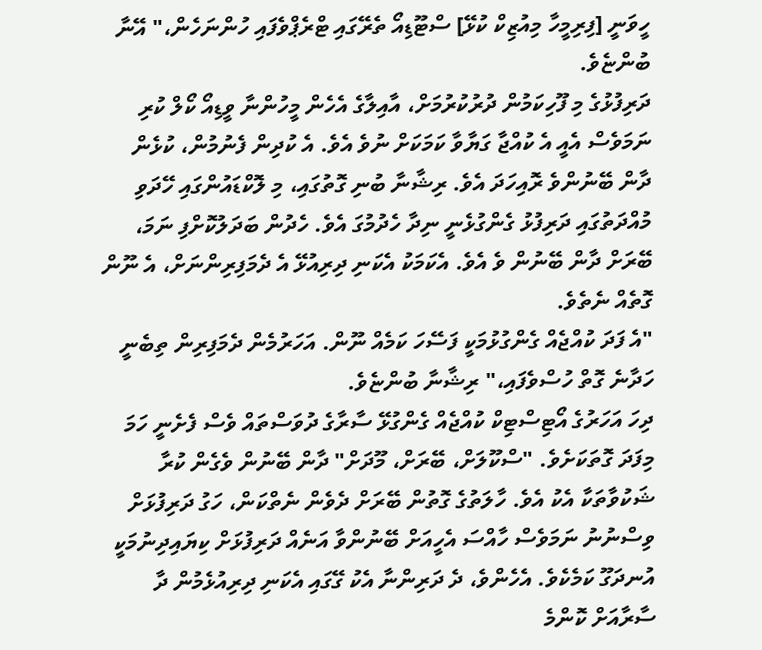ހީވަނީ [ފިރިމީހާ މިއުޒިކް ކުޅޭ] ސްޓޫޑިއޯ ތެރޭގައި ޓްރެޕްވެފައި ހުންނަހެން،" އޭނާ ބުންޏެވެ.
ދަރިފުޅުގެ މި ފޫހިކަމުން ދުރުކުރުމަށް، އާއިލާގެ އެހެން މީހުންނާ ވީޑިއޯ ކޯލް ކުރި ނަމަވެސް އެއީ އެ ކުއްޖާ ގަޔާވާ ކަމަކަށް ނުވެ އެވެ. އެ ކުދިން ފެނުމުން، ކުޅެން ދާން ބޭނުންވެ ރޮއިހަދަ އެވެ. ރިޝާނާ ބުނި ގޮތުގައި، މި ލޮކްޑައުންގައި ހޭދަވި މުއްދަތުގައި ދަރިފުޅު ގެންގުޅެނީ ނިދާ ހެދުމުގަ އެވެ. ހެދުން ބަދަލުކޮށްފި ނަމަ، ބޭރަށް ދާން ބޭނުން ވެ އެވެ. އެކަމަކު އެކަނި ދިރިއުޅޭ އެ ދެމަފިރިންނަށް، އެ ނޫން ގޮތެއް ނެތެވެ.
"އެ ފަދަ ކުއްޖެއް ގެންގުޅުމަކީ ފަސޭހަ ކަމެއް ނޫން. އަހަރުމެން ދެމަފިރިން ތިބެނީ ހަދާނެ ގޮތް ހުސްވެފައި،" ރިޝާނާ ބުންޏެވެ.
ދިހަ އަހަރުގެ އޯޓިސްޓިކް ކުއްޖެއް ގެންގުޅޭ ސާރާގެ ދުވަސްތައް ވެސް ފެށެނީ ހަމަ މިފަދަ ގޮތަކަށެވެ. "ސްކޫލަށް، ބޭރަށް، މޫދަށް" ދާން ބޭނުން ވެގެން ކުރާ ޝަކުވާތަކާ އެކު އެވެ. ހާލަތުގެ ގޮތުން ބޭރަށް ދެވެން ނެތްކަން، ހަގު ދަރިފުޅަށް ވިސްނުނު ނަމަވެސް ހާއްސަ އެހީއަށް ބޭނުންވާ އަނެއް ދަރިފުޅަށް ކިޔައިދިނުމަކީ އުނދަގޫ ކަމެކެވެ. އެހެންވެ، ދެ ދަރިންނާ އެކު ގޭގައި އެކަނި ދިރިއުޅެމުން ދާ ސާރާއަށް ކޮންމެ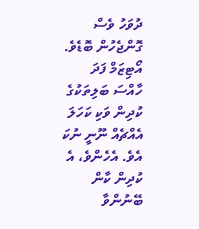ދުވަހު ވެސް ގޮންޖެހުން ބޮޑެވެ.
އޯޓިޒަމް ފަދަ ހާއްސަ ބަލިތަކުގެ ކުދިން ވަކި ކަހަލަ އެއްޗެއް ނޫނީ ނުކަ އެވެ. އެހެންވެ، އެ ކުދިން ކާން ބޭނުންވާ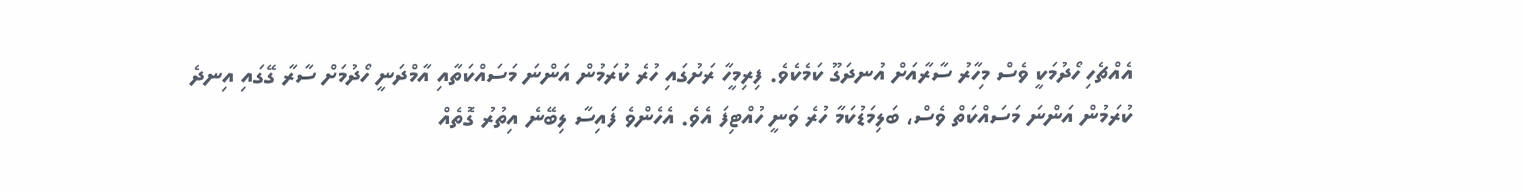އެއްޗެހި ހޯދުމަކީ ވެސް މިހާރު ސާރާއަށް އުނދަގޫ ކަމެކެވެ. ފިރިމީހާ ރަށުގައި ހުރެ ކުރަމުން އަންނަ މަސައްކަތާއި އާމްދަނީ ހޯދުމަށް ސާރާ ގޭގައި އިނދެ ކުރަމުން އަންނަ މަސައްކަތް ވެސް، ބަލިމަޑުކަމާ ހުރެ ވަނީ ހުއްޓިފަ އެވެ. އެހެންވެ ފައިސާ ލިބޭނެ އިތުރު ގޮތެއް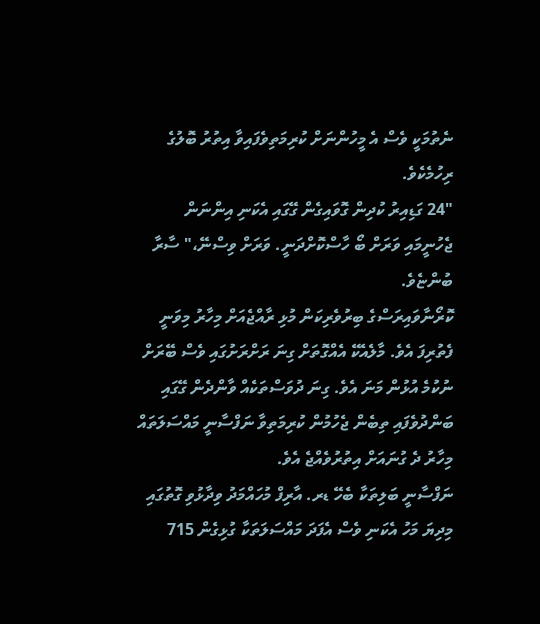ނެތުމަކީ ވެސް އެ މީހުންނަށް ކުރިމަތިވެފައިވާ އިތުރު ބޮލުގެ ރިހުމެކެވެ.
"24 ގަޑިއިރު ކުދިން ގޮވައިގެން ގޭގައި އެކަނި އިންނަން ޖެހުނީމައި ވަރަށް ބޯ ހާސްކޮށްދަނީ. ވަރަށް ވިސްނޭ،" ސާރާ ބުންޏެވެ.
ކޮރޯނާވައިރަސްގެ ބިރުވެރިކަން މުޅި ރާއްޖެއަށް މިހާރު މިވަނީ ފެތުރިފަ އެވެ. މާލެއެކޭ އެއްގޮތަށް ގިނަ ރަށްރަށުގައި ވެސް ބޭރަށް ނުކުމެ އުޅުން މަނަ އެވެ. ގިނަ ދުވަސްތަކެއް ވާންދެން ގޭގައި ބަންދުވެފައި ތިބެން ޖެހުމުން ކުރިމަތިވާ ނަފްސާނީ މައްސަލަތައް މިހާރު ދެ ގުނައަށް އިތުރުވެއްޖެ އެވެ.
ނަފްސާނީ ބަލިތަކާ ބެހޭ ޑރ. އާރިފް މުހައްމަދު ވިދާޅުވި ގޮތުގައި މިދިޔަ މަހު އެކަނި ވެސް އެފަދަ މައްސަލަތަކާ ގުޅިގެން 715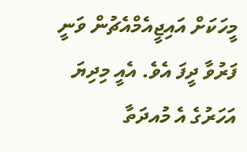މީހަކަށް އައިޖީއެމްއެޗުން ވަނީ ފަރުވާ ދީފަ އެވެ. އެއީ މިދިޔަ އަހަރުގެ އެ މުއދަތާ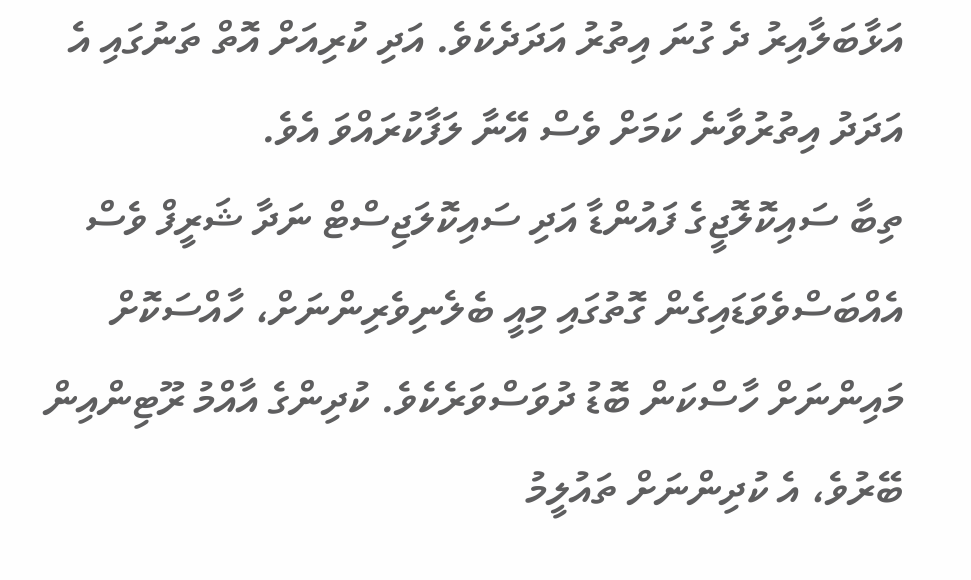އަޅާބަލާއިރު ދެ ގުނަ އިތުރު އަދަދެކެވެ. އަދި ކުރިއަށް އޮތް ތަނުގައި އެ އަދަދު އިތުރުވާނެ ކަމަށް ވެސް އޭނާ ލަފާކުރައްވަ އެވެ.
ތިބާ ސައިކޮލޮޖީގެ ފައުންޑާ އަދި ސައިކޮލަޖިސްޓް ނަދާ ޝަރީފް ވެސް އެއްބަސްވެވަޑައިގެން ގޮތުގައި މިއީ ބެލެނިވެރިންނަށް، ހާއްސަކޮށް މައިންނަށް ހާސްކަން ބޮޑު ދުވަސްވަރެކެވެ. ކުދިންގެ އާއްމު ރޫޓިންއިން ބޭރުވެ، އެ ކުދިންނަށް ތައުލީމު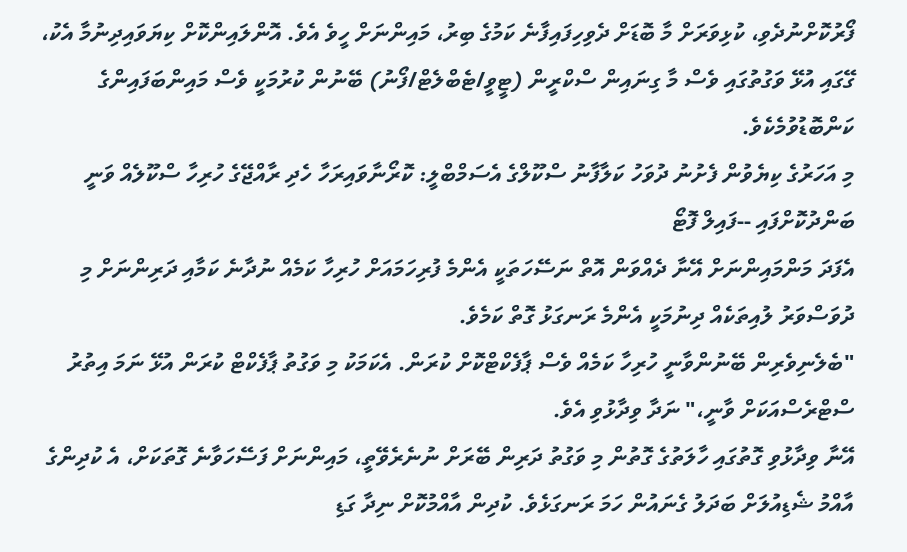ފޯރުކޮށްނުދެވި، ކުޅިވަރަށް މާ ބޮޑަށް ދެވިހިފައިފާނެ ކަމުގެ ބިރު، މައިންނަށް ހީވެ އެވެ. އޮންލައިންކޮށް ކިޔަވައިދިނުމާ އެކު، ގޭގައި އުޅޭ ވަގުތުގައި ވެސް މާ ގިނައިން ސްކްރީން (ޓީވީ/ޓެބްލެޓް/ފޯނު) ބޭނުން ކުރުމަކީ ވެސް މައިންބަފައިންގެ ކަންބޮޑުވުމެކެވެ.
މި އަހަރުގެ ކިޔެވުން ފެށުނު ދުވަހު ކަލާފާނު ސްކޫލްގެ އެސަމްބްލީ: ކޮރޯނާވައިރަހާ ހެދި ރާއްޖޭގެ ހުރިހާ ސްކޫލެއް ވަނީ ބަންދުކޮށްފައި --ފައިލް ފޮޓޯ
އެފަދަ މަންމައިންނަށް އޭނާ ދެއްވަން އޮތް ނަސޭހަތަކީ އެންމެ ފުރިހަމައަށް ހުރިހާ ކަމެއް ނުދާނެ ކަމާއި ދަރިންނަށް މި ދުވަސްވަރު ލުއިތަކެއް ދިނުމަކީ އެންމެ ރަނގަޅު ގޮތް ކަމެވެ.
"ބެލެނިވެރިން ބޭނުންވާނީ ހުރިހާ ކަމެއް ވެސް ޕާފެކްޓްކޮށް ކުރަން. އެކަމަކު މި ވަގުތު ޕާފެކްޓް ކުރަން އުޅޭ ނަމަ އިތުރު ސްޓްރެސްއަކަށް ވާނީ،" ނަދާ ވިދާޅުވި އެވެ.
އޭނާ ވިދާޅުވި ގޮތުގައި ހާލަތުގެ ގޮތުން މި ވަގުތު ދަރިން ބޭރަށް ނުނެރެވޭތީ، މައިންނަށް ފަސޭހަވާނެ ގޮތަކަށް، އެ ކުދިންގެ އާއްމު ޝެޑިއުލަށް ބަދަލު ގެނައުން ހަމަ ރަނގަޅެވެ. ކުދިން އާއްމުކޮށް ނިދާ ގަޑި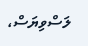ލަސްވިޔަސް،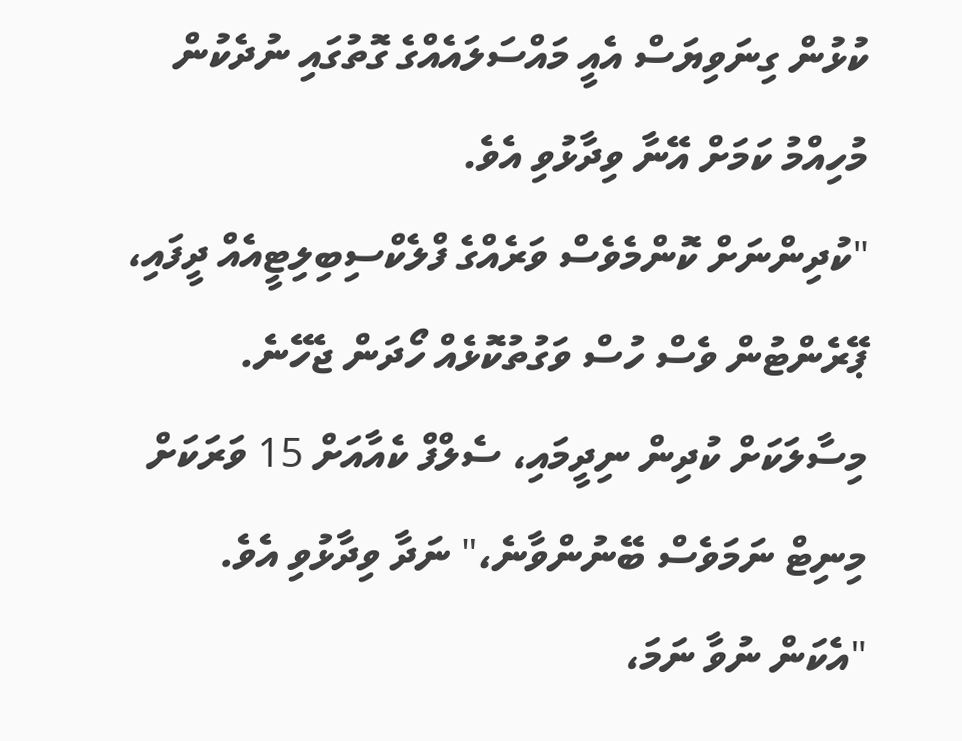ކުޅުން ގިނަވިޔަސް އެއީ މައްސަލައެއްގެ ގޮތުގައި ނުދެކުން މުހިއްމު ކަމަށް އޭނާ ވިދާޅުވި އެވެ.
"ކުދިންނަށް ކޮންމެވެސް ވަރެއްގެ ފްލެކްސިބިލިޓީއެއް ދީފައި، ޕޭރެންޓުން ވެސް ހުސް ވަގުތުކޮޅެއް ހޯދަން ޖެހޭނެ. މިސާލަކަށް ކުދިން ނިދީމައި، ސެލްފް ކެއާއަށް 15 ވަރަކަށް މިނިޓް ނަމަވެސް ބޭނުންވާނެ،" ނަދާ ވިދާޅުވި އެވެ.
"އެކަން ނުވާ ނަމަ،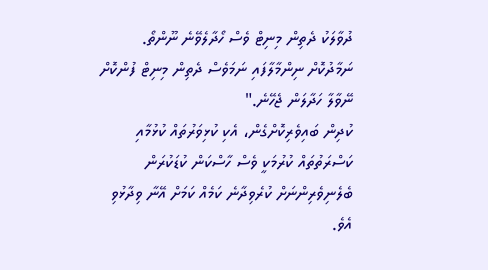ދުވާލަކު ދެތިން މިނިޓް ވެސް ހޯދާލެވޭނެ ނޫންތޯ. ނަމާދުކޮށް ނިންމާލާފައި ނަމަވެސް ދެތިން މިނިޓް ފުންކޮށް ނޭވާލާ ހަދާލަން ޖެހޭނެ."
ކުދިން ބައިވެރިކޮށްގެން، އެކި ކުޅިވަރުތައް ކުޅުމާއި ކަސްރަތުތައް ކުރުމަކީ ވެސް ހާސްކަން ކުޑަކުރަން ބެލެނިވެރިންނަށް ކުރެވިދާނެ ކަމެއް ކަމަށް އޭނާ ވިދާޅުވި އެވެ.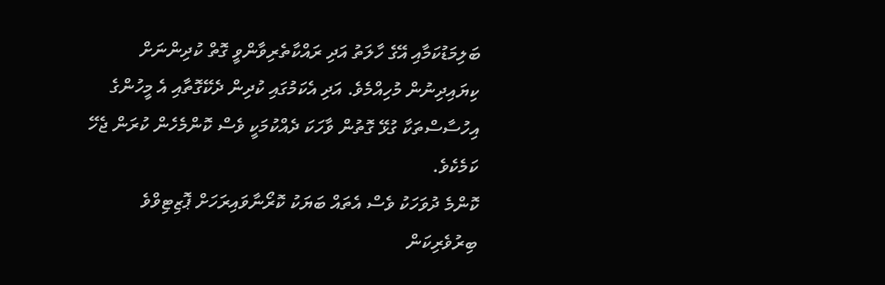ބަލިމަޑުކަމާއި އޭގެ ހާލަތު އަދި ރައްކާތެރިވާންވީ ގޮތް ކުދިންނަށް ކިޔައިދިނުން މުހިއްމެވެ. އަދި އެކަމުގައި ކުދިން ދެކޭގޮތާއި އެ މީހުންގެ އިހުސާސްތަކާ ގުޅޭ ގޮތުން ވާހަކަ ދެއްކުމަކީ ވެސް ކޮންމެހެން ކުރަން ޖެހޭ ކަމެކެވެ.
ކޮންމެ ދުވަހަކު ވެސް އެތައް ބަޔަކު ކޮރޯނާވައިރަހަށް ޕޮޒިޓިވްވެ ބިރުވެރިކަން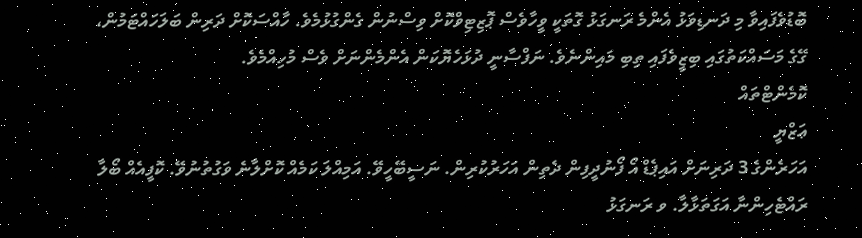ބޮޑުވެފައިވާ މި ދަނޑިވަޅު އެންމެ ރަނގަޅު ގޮތަކީ ވީހާވެސް ޕޮޒިޓިވްކޮށް ވިސްނުން ގެންގުޅުމެވެ. ހާއްސަކޮށް ދަރިން ބަލަހައްޓަމުން، ގޭގެ މަސައްކަތުގައި ބިޒީވެފައި ތިބި މައިންނެވެ. ނަފްސާނީ ދުޅަހެޔޮކަން އެންމެންނަށް ވެސް މުހިއްމެވެ.
ކޮމެންޓްތައް
ޢަޒްޔީ
އަހަރެންގެ 3 ދަރިނަށް އައިޕެޑް އޯ ފޯނުދީފިން ދެތިން އަހަރުކުރިން. ނަސީބޭހީވޭ. އަމިއްލަ ކަމެއް ކޮށްލާނެ ވަގުތުނުވޭ. ކޮފީއެއް ބޯލާ ރައްޓެހިންނާ އަގަތަޅާލާ. ވ ރަނގަޅު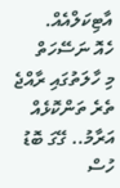އާޓިކަލްއެއް.
ހެއޮ ނަސޭހަތް
މި ހާލަތުގައި ރާއްޖެ ތެރެ ތަންކޮޅެއް އަރާމު.. ގޭގަ ބޮޑު ހުސް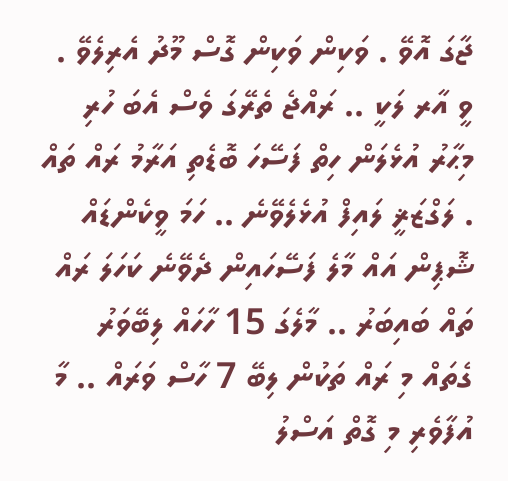ޖާގަ އޮވޭ . ވަކިން ވަކިން ގޮސް މޫދު އެރިލެވޭ . ވީ އާރ ލަކީ .. ރައްޖެ ތެރޭގަ ވެސް އެބަ ހުރި މިޙާރު އުޅެލަން ހިތް ފަސޭހަ ބޮޑެތި އަރާމު ރައް ތައް . ލަގްޒަޜީ ލައިފް އުޅެލެވޭނެ .. ހަމަ ވީކެންޑައް ޝޮޕިން އައް މާލެ ފަސޭހައިން ދެވޭނެ ކަހަލަ ރައް ތައް ބައިބަރު .. މާލެގަ 15 ހާހައް ލިބޭވަރު ގެތައް މި ރައް ތަކުން ލިބޭ 7 ހާސް ވަރައް .. މާ އުފާވެރި މި ގޮތް އަސްލު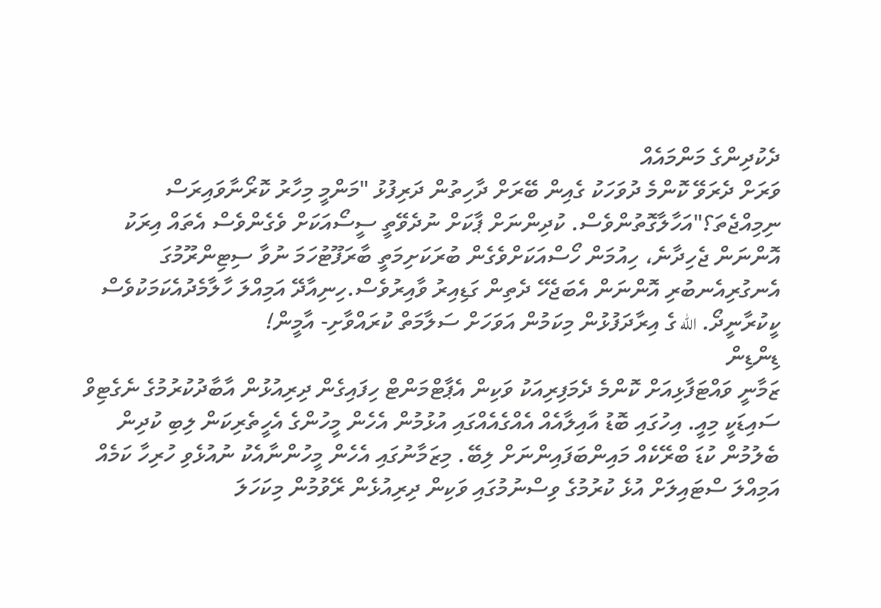ދެކުދިންގެ މަންމައެއް
ވަރަށް ދެރަވޭ ކޮންމެ ދުވަހަކު ގެއިން ބޭރަށް ދާހިތުން ދަރިފުޅު "މަންމީ މިހާރު ކޮރޯނާވައިރަސް ނިމިއްޖެތަ؟"އަހާލާގޮތުންވެސް. ކުދިންނަށް ޕާކަށް ނުދެވޭތީ ސީސޯއަކަށް ވެގެންވެސް އެތައް އިރަކު އޮންނަން ޖެހިދާނެ، ހިއުމަން ހޯސްއަކަށްވެގެން ބުރަކަށިމަތީ ބާރަފޫޓުހަމަ ނުވާ ސިޓިންރޫމުގަ އެނގުރިއެނބުރި އޮންނަން އެބަޖެހޭ ދެތިން ގަޑިއިރު ވާއިރުވެސް.ހިނިއާދޭ އަމިއްލަ ހާލާމެދުއެކަމަކުވެސް ކީކުރާނީދޯ. الله ގެ އިރާދަފުޅުން މިކަމުން އަވަހަށް ސަލާމަތް ކުރައްވާށި- އާމީން!
ޑިންޑިން
ޒަމާނީ ވައްޓަފާޅިއަށް ކޮންމެ ދެމަފިރިއަކު ވަކިން އެޕާޓްމަންޓް ހިފައިގެން ދިރިއުޅުން އާބާދުކުރުމުގެ ނެގެޓިވް ސައިޑަކީ މިއީ. އިހުގައި ބޮޑު އާއިލާއެއް އެއްގެއެއްގައި އުޅުމުން އެހެން މީހުންގެ އެހީތެރިކަން ލިބި ކުދިން ބެލުމުން ކުޑަ ބްރޭކެއް މައިންބަފައިންނަށް ލިބޭ. މިޒަމާނުގައި އެހެން މީހުންނާއެކު ނުއުޅެވި ހުރިހާ ކަމެއް އަމިއްލަ ސްޓައިލަށް އުޅެ ކުރުމުގެ ވިސްނުމުގައި ވަކިން ދިރިއުޅެން ރޭވުމުން މިކަހަލަ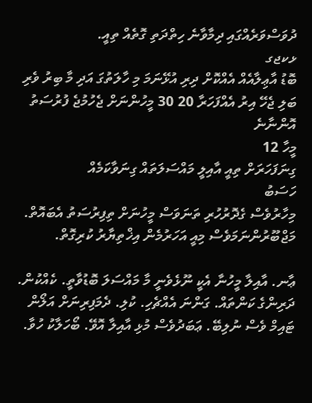ދުވަސްވަރެއްގައި ދިމާވާނެ ހިތްދަތި ގޮތެއް ތިއީ.
ޅކޖގ
ބޮޑު އާޢިލާއެއް އެއްކޮށް ދިރި އުޅޭނަމަ މި ހާލަތުގަ އަދި މާ ބިރު ވެރި ބަލި ޖެހޭ އިރު އެއްފަހަރާ 20 30 މީހުންނަށް ޖެހުމުޖެ ފުރުސަތު އޮންނާނެ
މީހާ 12
ގިނަފަހަރަށް ތިއީ އާއިލީ މައްސަލަތައް ގިނަވާކަމެއް
ހަސަބު
މިހާރުވެސް ގެދޮރުހުރި ތަނަވަސް މީހުނަށް ތިފިރުސަތު އެބައޮތް. މަޖްބޫރުންނަމަވެސް މިއީ އަހަރުމެން އިޚްތިޔާރު ކުރިގޮތް.

ޢާނ. އާއިލާ މީހުނާ އެކީ ނޫޅެވެނީ މާ މައްސަލަ ބޮޑުވާތީ. ކެއްކުން. ދަރިންގެ ކަންތައް. ގަންނަ އެއްޗެހި. ކުލި. ދެމަފިރިނަށް އަލޯން ޓައިމް ވެސް ނުލިބޭ. ޢަބަދުވެސް މުޅި އާއިލާ އޮވޭ. ބޯހަލާކު ހުވާ.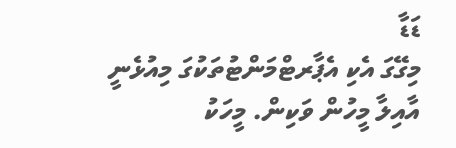ޑަޑާ
މިގޭގަ އެކި އެޕާރޓްމަންޓުތަކުގަ މިއުޅެނީ އާއިލާ މީހުން ވަކިން. މީހަކު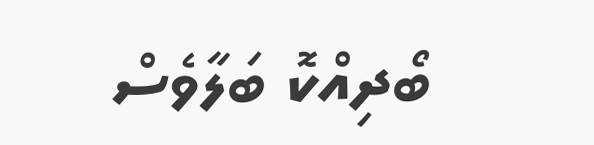ބޯދިއްކޮ ބަލާވެސް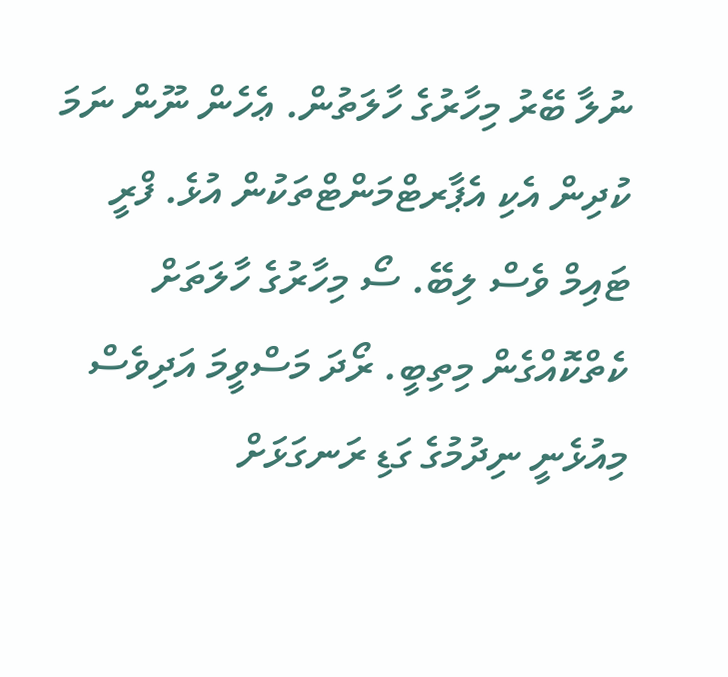ނުލާ ބޭރު މިހާރުގެ ހާލަތުން. ޢެހެން ނޫން ނަމަ ކުދިން އެކި އެޕާރޓްމަންޓްތަކުން އުޅެ. ފްރީ ޓައިމް ވެސް ލިބޭ. ސޯ މިހާރުގެ ހާލަތަށް ކެތްކޮއްގެން މިތިބީ. ރޯދަ މަސްވީމަ އަދިވެސް މިއުޅެނީ ނިދުމުގެ ގަޑި ރަނގަޅަށް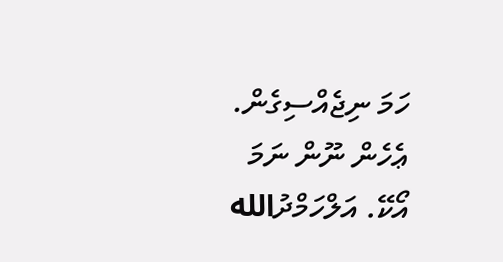ހަމަ ނިޖެއްސިގެން. ޢެހެން ނޫން ނަމަ އޯކޭ. އަލްހަމްދުالله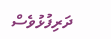ދަރިފުޅުވެސް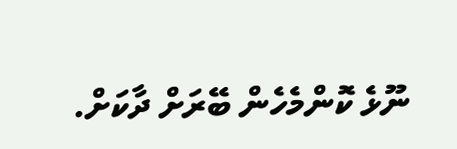ނޫޅެ ކޮންމެހެން ބޭރަށް ދާކަށް.